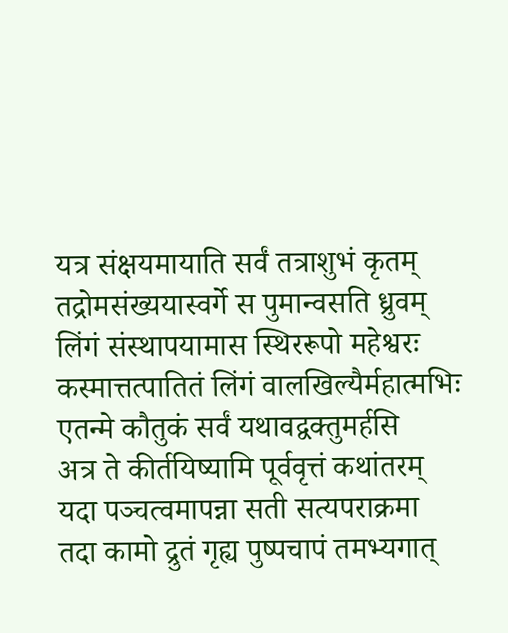यत्र संक्षयमायाति सर्वं तत्राशुभं कृतम् तद्रोमसंख्ययास्वर्गे स पुमान्वसति ध्रुवम्
लिंगं संस्थापयामास स्थिररूपो महेश्वरः
कस्मात्तत्पातितं लिंगं वालखिल्यैर्महात्मभिः
एतन्मे कौतुकं सर्वं यथावद्वक्तुमर्हसि
अत्र ते कीर्तयिष्यामि पूर्ववृत्तं कथांतरम्
यदा पञ्चत्वमापन्ना सती सत्यपराक्रमा
तदा कामो द्रुतं गृह्य पुष्पचापं तमभ्यगात्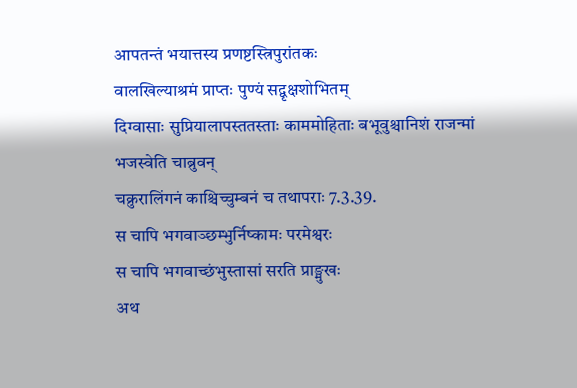आपतन्तं भयात्तस्य प्रणष्टस्त्रिपुरांतकः
वालखिल्याश्रमं प्राप्तः पुण्यं सद्वृक्षशोभितम्
दिग्वासाः सुप्रियालापस्ततस्ताः काममोहिताः बभूवुश्चानिशं राजन्मां भजस्वेति चाब्रुवन्
चक्रुरालिंगनं काश्चिच्चुम्बनं च तथापराः 7.3.39.
स चापि भगवाञ्छम्भुर्निष्कामः परमेश्वरः
स चापि भगवाच्छंभुस्तासां सरति प्राङ्मुखः
अथ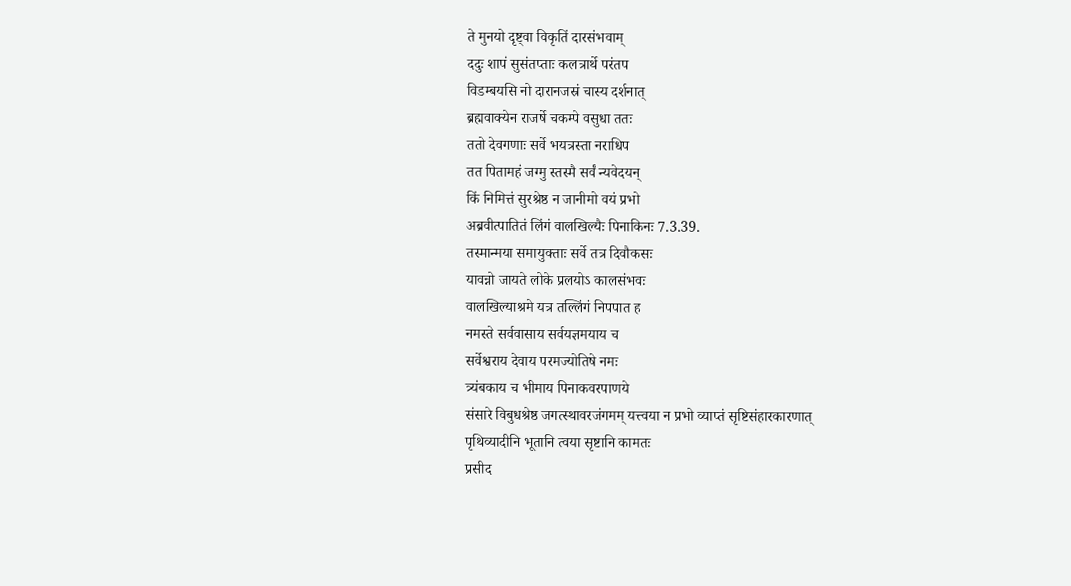ते मुनयो दृष्ट्वा विकृतिं दारसंभवाम्
ददुः शापं सुसंतप्ताः कलत्रार्थे परंतप
विडम्बयसि नो दारानजस्रं चास्य दर्शनात्
ब्रह्मवाक्येन राजर्षे चकम्पे वसुधा ततः
ततो देवगणाः सर्वे भयत्रस्ता नराधिप
तत पितामहं जग्मु स्तस्मै सर्वं न्यवेदयन्
किं निमित्तं सुरश्रेष्ठ न जानीमो वयं प्रभो
अब्रवीत्पातितं लिंगं वालखिल्यैः पिनाकिनः 7.3.39.
तस्मान्मया समायुक्ताः सर्वे तत्र दिवौकसः
यावन्नो जायते लोके प्रलयोऽ कालसंभवः
वालखिल्याश्रमे यत्र तल्लिंगं निपपात ह
नमस्ते सर्ववासाय सर्वयज्ञमयाय च
सर्वेश्वराय देवाय परमज्योतिषे नमः
त्र्यंबकाय च भीमाय पिनाकवरपाणये
संसारे विबुधश्रेष्ठ जगत्स्थावरजंगमम् यत्त्वया न प्रभो व्याप्तं सृष्टिसंहारकारणात्
पृथिव्यादीनि भूतानि त्वया सृष्टानि कामतः
प्रसीद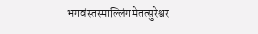भगवंस्तस्माल्लिंगमेतत्सुरेश्वर